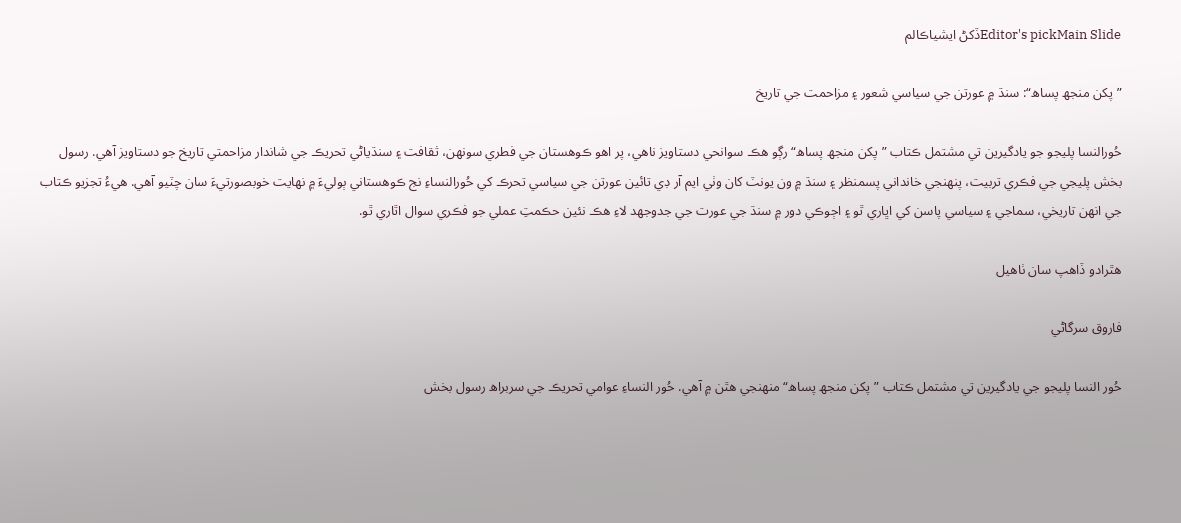Editor's pickMain Slideڏکڻ ايشياڪالم

”پکن منجھ پساھ“: سنڌ ۾ عورتن جي سياسي شعور ۽ مزاحمت جي تاريخ

حُورالنسا پليجو جو يادگيرين تي مشتمل ڪتاب ”پکن منجھ پساھ“ رڳو ھڪ سوانحي دستاويز ناھي، پر اھو ڪوھستان جي فطري سونهن، ثقافت ۽ سنڌياڻي تحريڪ جي شاندار مزاحمتي تاريخ جو دستاويز آھي. رسول بخش پليجي جي فڪري تربيت، پنهنجي خانداني پسمنظر ۽ سنڌ ۾ ون يونٽ کان وٺي ايم آر ڊي تائين عورتن جي سياسي تحرڪ کي حُورالنساءِ نج ڪوھستاني ٻوليءَ ۾ نهايت خوبصورتيءَ سان چٽيو آھي. ھيءُ تجزيو ڪتاب جي انھن تاريخي، سماجي ۽ سياسي پاسن کي اڀاري ٿو ۽ اڄوڪي دور ۾ سنڌ جي عورت جي جدوجهد لاءِ ھڪ نئين حڪمتِ عملي جو فڪري سوال اٿاري ٿو.

ھٿرادو ڏاھپ سان ٺاھيل

فاروق سرگاڻي

حُور النسا پليجو جي يادگيرين تي مشتمل ڪتاب ”پکن منجھ پساھ“ منھنجي ھٿن ۾ آهي. حُور النساءِ عوامي تحريڪ جي سربراھ رسول بخش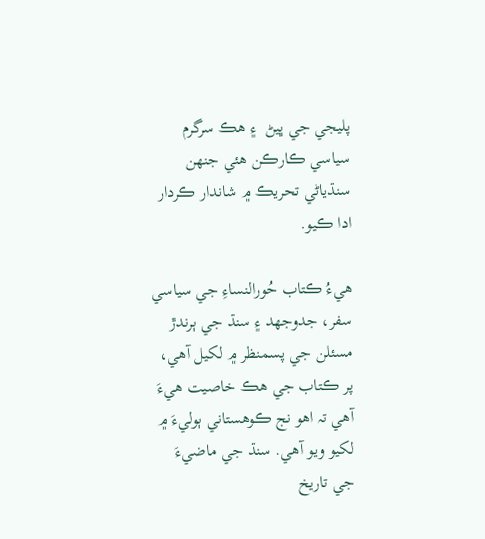پليجي جي ڀيڻ  ۽ ھڪ سرگرم سياسي ڪارڪن ھئي جنهن سنڌياڻي تحريڪ ۾ شاندار ڪردار ادا ڪيو.

ھيءُ ڪتاب حُورالنساءِ جي سياسي سفر، جدوجھد ۽ سنڌ جي ٻرندڙ مسئلن جي پسمنظر ۾ لکيل آھي، پر ڪتاب جي ھڪ خاصيت ھيءَ آھي تہ اھو نج ڪوھستاني ٻوليءَ ۾ لکيو ويو آھي. سنڌ جي ماضيءَ جي تاريخ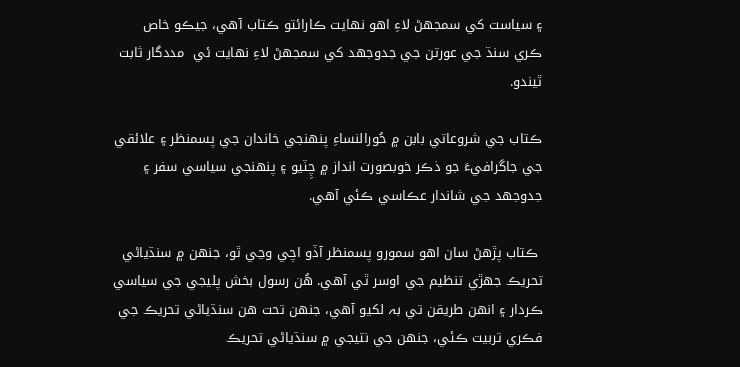۽ سياست کي سمجھڻ لاءِ اھو نهايت ڪارائتو ڪتاب آھي، جيڪو خاص ڪري سنڌ جي عورتن جي جدوجھد کي سمجھڻ لاءِ نهايت ئي  مددگار ثابت ٿيندو.

ڪتاب جي شروعاتي بابن ۾ حُورالنساءِ پنهنجي خاندان جي پسمنظر ۽ علائقي جي جاگرافيءَ جو ذڪر خوبصورت انداز ۾ چِٽيو ۽ پنھنجي سياسي سفر ۽ جدوجهد جي شاندار عڪاسي ڪئي آھي.

 ڪتاب پڙھڻ سان اھو سمورو پسمنظر آڏو اچي وڃي ٿو، جنهن ۾ سنڌياڻي تحريڪ جھڙي تنظيم جي اوسر ٿي آھي. ھُن رسول بخش پليجي جي سياسي ڪردار ۽ انھن طريقن تي بہ لکيو آھي، جنهن تحت ھن سنڌياڻي تحريڪ جي فڪري تربيت ڪئي، جنهن جي نتيجي ۾ سنڌياڻي تحريڪ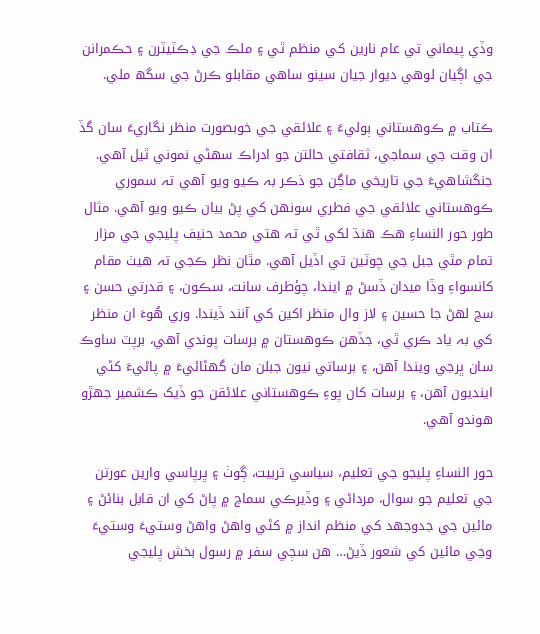وڏي پيماني تي عام نارين کي منظم ٿي ۽ ملڪ جي ڊڪٽيٽرن ۽ حڪمرانن جي اڳيان لوھي ديوار جيان سينو ساھي مقابلو ڪرڻ جي سگھ ملي.

ڪتاب ۾ ڪوھستاني ٻوليءَ ۽ علائقي جي خوبصورت منظر نگاريءَ سان گڏ ان وقت جي سماجي، ثقافتي حالتن جو ادراڪ سھڻي نموني ٿيل آھي. جنگشاهيءَ جي تاريخي ماڳن جو ذڪر بہ ڪيو ويو آھي تہ سموري ڪوھستاني علائقي جي فطري سونهن کي پڻ بيان ڪيو ويو آھي. مثال طور حور النساءِ ھڪ ھنڌ لکي ٿي تہ ھتي محمد حنيف پليجي جي مزار تمام مٿي جبل جي چوٽين تي اڏيل آھي. مٿان نظر ڪجي تہ ھيٺ مقام کانسواءِ وڏا ميدان ڏسڻ ۾ ايندا، چؤطرف سانت، سڪون، ۽ قدرتي حسن ۽ سج لھڻ جا حسين ۽ لاز وال منظر اکين کي آنند ڏيندا. وري ھُوءَ ان منظر کي بہ ياد ڪري ٿي، جڏهن ڪوھستان ۾ برسات پوندي آھي، برپٽ ساوڪ سان ڀرجي ويندا آھن، ۽ برساتي نيون جبلن مان گھڻائيءَ ۾ پاڻيءَ کڻي اينديون آهن، ۽ برسات کان پوءِ ڪوھستاني علائقن جو ڏيک ڪشمير جھڙو ھوندو آھي.

حور النساءِ پليجو جي تعليم، سياسي تربيت، ڳوٺ ۽ ڀرپاسي وارين عورتن جي تعليم جو سوال، مرداڻي ۽ وڏيرڪي سماج ۾ پاڻ کي ان قابل بنائڻ ۽ مائين جي جدوجھد کي منظم انداز ۾ کڻي واھڻ واھڻ وستيءَ وستيءَ وڃي مائين کي شعور ڏيڻ… ھن سڄي سفر ۾ رسول بخش پليجي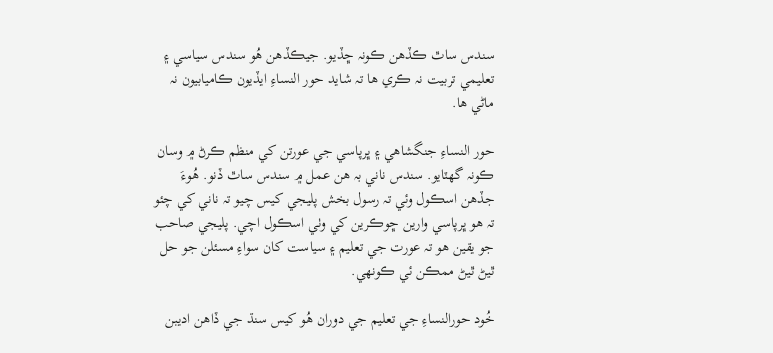سندس ساٿ ڪڏھن ڪونہ ڇڏيو. جيڪڏهن ھُو سندس سياسي ۽ تعليمي تربيت نہ ڪري ھا تہ شايد حور النساءِ ايڏيون ڪاميابيون نہ ماڻي ھا.

حور النساءِ جنگشاهي ۽ ڀرپاسي جي عورتن کي منظم ڪرڻ ۾ وسان ڪونہ گھٽايو. سندس ناني بہ ھن عمل ۾ سندس ساٿ ڏنو. ھُوءَ جڏھن اسڪول وئي تہ رسول بخش پليجي کيس چيو تہ ناني کي چئو تہ ھو ڀرپاسي وارين ڇوڪرين کي وٺي اسڪول اچي. پليجي صاحب جو يقين ھو تہ عورت جي تعليم ۽ سياست کان سواءِ مسئلن جو حل ٿيڻ ٿيڻ ممڪن ئي ڪونهي.

خُود حورالنساءِ جي تعليم جي دوران ھُو کيس سنڌ جي ڏاھن اديبن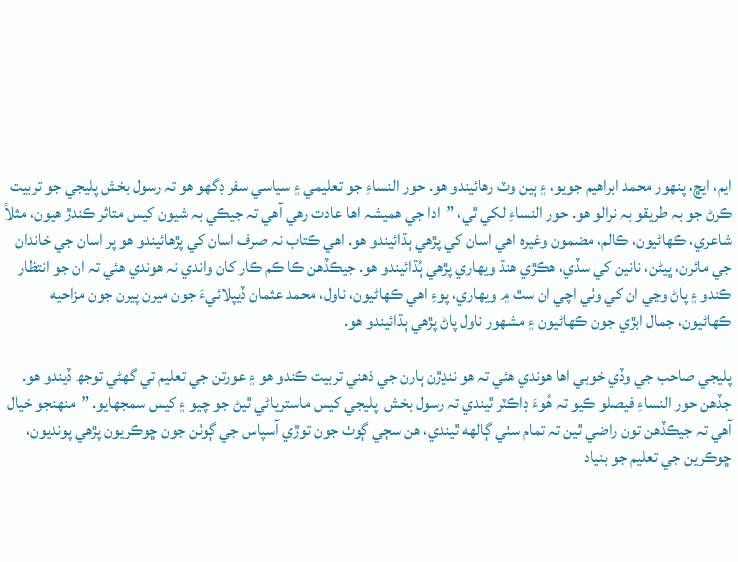ايم، ايڇ، پنهور محمد ابراهيم جويو، ۽ ٻين وٽ رهائيندو ھو. حور النساءِ جو تعليمي ۽ سياسي سفر ڊگهو ھو تہ رسول بخش پليجي جو تربيت ڪرڻ جو بہ طريقو بہ نرالو ھو. حور النساءِ لکي ٿي، ”ادا جي ھميشہ اھا عادت رھي آھي تہ جيڪي بہ شيون کيس متاثر ڪندڙ ھيون، مثلاً شاعري، ڪھاڻيون، ڪالم، مضمون وغيره اھي اسان کي پڙھي ٻڌائيندو ھو. اھي ڪتاب نہ صرف اسان کي پڙهائيندو ھو پر اسان جي خاندان جي مائرن، ڀيڻن، نانين کي سڏي، ھڪڙي ھنڌ ويھاري پڙھي ٻُڌائيندو ھو. جيڪڏهن ڪا ڪم ڪار کان واندي نہ ھوندي ھئي تہ ان جو انتظار ڪندو ۽ پاڻ وڃي ان کي وٺي اچي ان سٿ ۾ ويھاري، پوءِ اھي ڪھاڻيون، ناول، محمد عثمان ڏيپلائيءَ جون ميرن پيرن جون مزاحيه ڪھاڻيون، جمال ابڙي جون ڪھاڻيون ۽ مشھور ناول پاڻ پڙھي ٻڌائيندو ھو.

پليجي صاحب جي وڏي خوبي اھا ھوندي ھئي تہ ھو ننڍڙن ٻارن جي ذھني تربيت ڪندو ھو ۽ عورتن جي تعليم تي گھڻي توجھ ڏيندو ھو. جڏھن حور النساءِ فيصلو ڪيو تہ ھُوءَ ڊاڪٽر ٿيندي تہ رسول بخش  پليجي کيس ماسترياڻي ٿيڻ جو چيو ۽ کيس سمجهايو. ”منهنجو خيال آھي تہ جيڪڏهن تون راضي ٿين تہ تمام سٺي ڳالهه ٿيندي، ھن سڄي ڳوٺ جون توڙي آسپاس جي ڳوٺن جون ڇوڪريون پڙھي پونديون، ڇوڪرين جي تعليم جو بنياد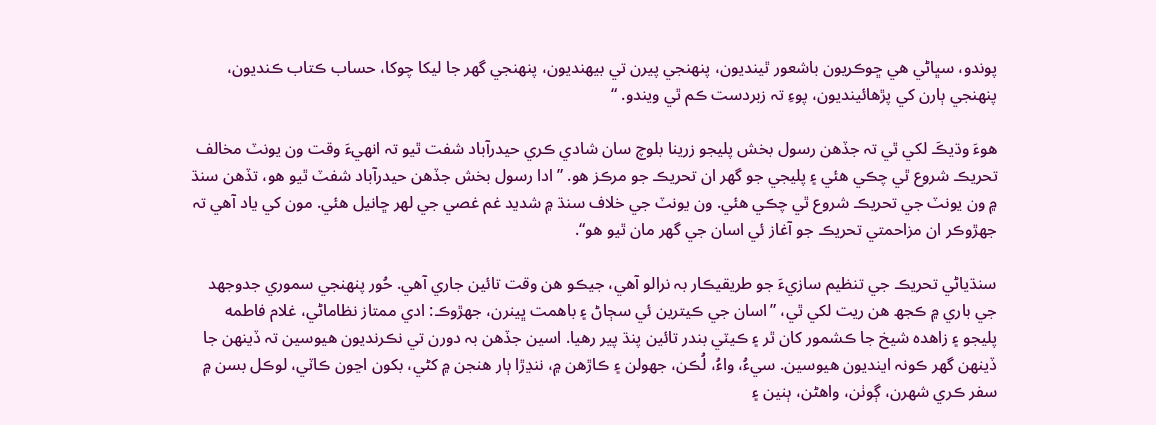پوندو، سڀاڻي ھي ڇوڪريون باشعور ٿينديون، پنهنجي پيرن تي بيھنديون، پنهنجي گھر جا ليکا چوکا، حساب ڪتاب ڪنديون، پنهنجي ٻارن کي پڙهائينديون، پوءِ تہ زبردست ڪم ٿي ويندو. “

ھوءَ وڌيڪَ لکي ٿي تہ جڏھن رسول بخش پليجو زرينا بلوچ سان شادي ڪري حيدرآباد شفت ٿيو تہ انھيءَ وقت ون يونٽ مخالف تحريڪ شروع ٿي چڪي ھئي ۽ پليجي جو گھر ان تحريڪ جو مرڪز ھو. ” ادا رسول بخش جڏھن حيدرآباد شفٽ ٿيو ھو، تڏھن سنڌ ۾ ون يونٽ جي تحريڪ شروع ٿي چڪي ھئي. ون يونٽ جي خلاف سنڌ ۾ شديد غم غصي جي لهر ڇانيل ھئي. مون کي ياد آھي تہ جھڙوڪر ان مزاحمتي تحريڪ جو آغاز ئي اسان جي گھر مان ٿيو ھو“.

سنڌياڻي تحريڪ جي تنظيم سازيءَ جو طريقيڪار بہ نرالو آھي، جيڪو ھن وقت تائين جاري آھي. حُور پنهنجي سموري جدوجهد جي باري ۾ ڪجھ ھن ريت لکي ٿي، ”اسان جي ڪيترين ئي سڄاڻ ۽ باھمت ڀينرن، جھڙوڪ: ادي ممتاز نظاماڻي، غلام فاطمه پليجو ۽ زاھده شيخ جا ڪشمور کان ٿر ۽ ڪيٽي بندر تائين پنڌ پير رھيا. اسين جڏھن بہ دورن تي نڪرنديون ھيوسين تہ ڏينهن جا ڏينهن گھر ڪونہ اينديون ھيوسين. سيءُ، واءُ، لُڪن، جھولن ۽ ڪاڙھن ۾، ننڍڙا ٻار ھنجن ۾ کڻي، بکون اڃون ڪاٽي، لوڪل بسن ۾ سفر ڪري شھرن، ڳوٺن، واھڻن، ٻنين ۽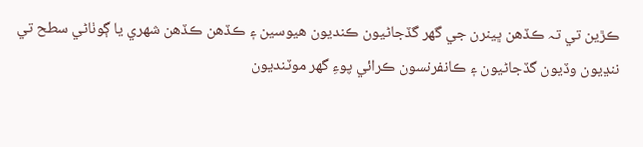ڪڙين تي تہ ڪڏھن ڀينرن جي گھر گڏجاڻيون ڪنديون هيوسين ۽ ڪڏھن ڪڏھن شھري يا ڳوٺاڻي سطح تي ننڍيون وڏيون گڏجاڻيون ۽ ڪانفرنسون ڪرائي پوءِ گھر موٽنديون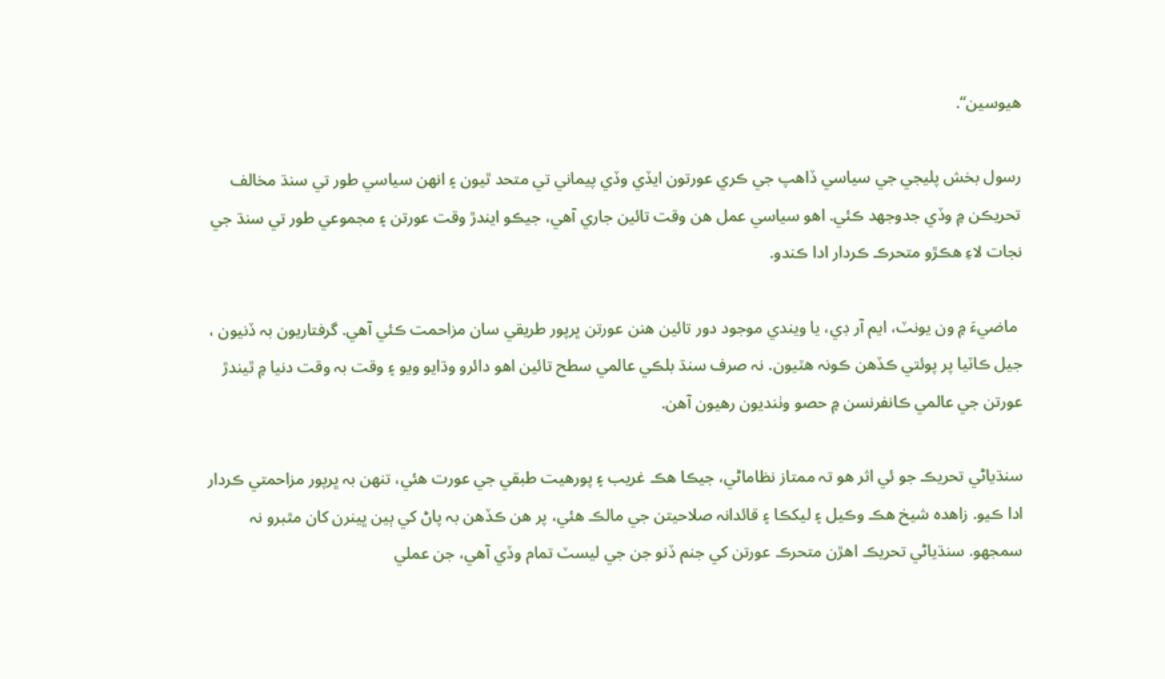ھيوسين“.

رسول بخش پليجي جي سياسي ڏاھپ جي ڪري عورتون ايڏي وڏي پيماني تي متحد ٿيون ۽ انهن سياسي طور تي سنڌ مخالف تحريڪن ۾ وڏي جدوجھد ڪئي. اھو سياسي عمل ھن وقت تائين جاري آھي، جيڪو ايندڙ وقت عورتن ۽ مجموعي طور تي سنڌ جي نجات لاءِ ھڪڙو متحرڪ ڪردار ادا ڪندو.

 ماضيءَ ۾ ون يونٽ، ايم آر ڊي، يا ويندي موجود دور تائين ھنن عورتن ڀرپور طريقي سان مزاحمت ڪئي آھي. گرفتاريون بہ ڏنيون ، جيل ڪاٽيا پر پوئتي ڪڏھن ڪونہ ھٽيون. نہ صرف سنڌ بلڪي عالمي سطح تائين اھو دائرو وڌايو ويو ۽ وقت بہ وقت دنيا ۾ ٿيندڙ عورتن جي عالمي ڪانفرنسن ۾ حصو وٺنديون رھيون آھن.

سنڌياڻي تحريڪ جو ئي اثر ھو تہ ممتاز نظاماڻي، جيڪا ھڪ غريب ۽ پورھيت طبقي جي عورت ھئي، تنھن بہ ڀرپور مزاحمتي ڪردار ادا ڪيو. زاهدہ شيخ ھڪ وڪيل ۽ ليکڪا ۽ قائدانہ صلاحيتن جي مالڪ ھئي، پر ھن ڪڏھن بہ پاڻ کي ٻين ڀينرن کان مٿبرو نہ سمجھو. سنڌياڻي تحريڪ اھڙن متحرڪ عورتن کي جنم ڏنو جن جي ليسٽ تمام وڏي آھي، جن عملي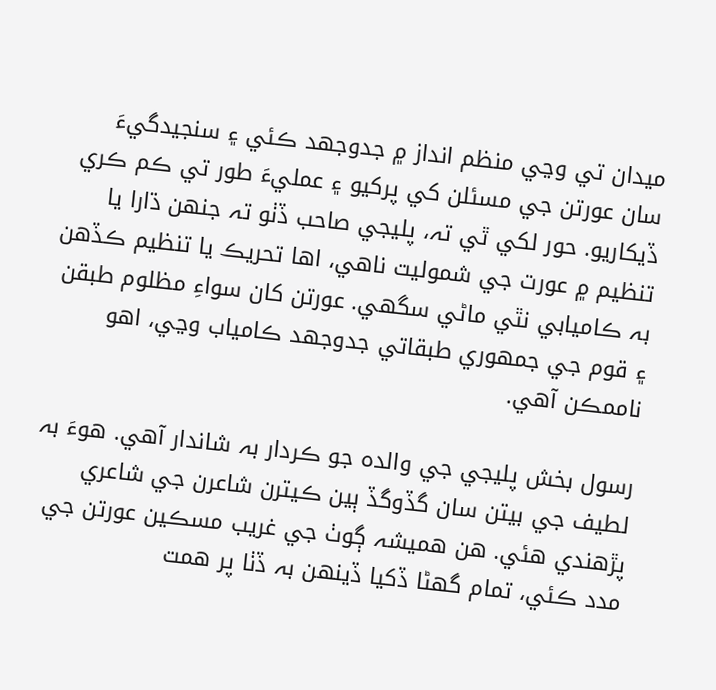ميدان تي وڃي منظم انداز ۾ جدوجهد ڪئي ۽ سنجيدگيءَ سان عورتن جي مسئلن کي پرکيو ۽ عمليءَ طور تي ڪم ڪري ڏيکاريو. حور لکي ٿي تہ، پليجي صاحب ڏٺو تہ جنهن ڌارا يا تنظيم ۾ عورت جي شموليت ناھي، اھا تحريڪ يا تنظيم ڪڏھن بہ ڪاميابي نٿي ماڻي سگھي. عورتن کان سواءِ مظلوم طبقن ۽ قوم جي جمھوري طبقاتي جدوجھد ڪامياب وڃي، اھو ناممڪن آھي.

رسول بخش پليجي جي والدہ جو ڪردار بہ شاندار آھي. ھوءَ بہ لطيف جي بيتن سان گڏوگڏ ٻين ڪيترن شاعرن جي شاعري پڙھندي ھئي. ھن ھميشہ ڳوٺ جي غريب مسڪين عورتن جي مدد ڪئي، تمام گھڻا ڏکيا ڏينهن بہ ڏٺا پر ھمت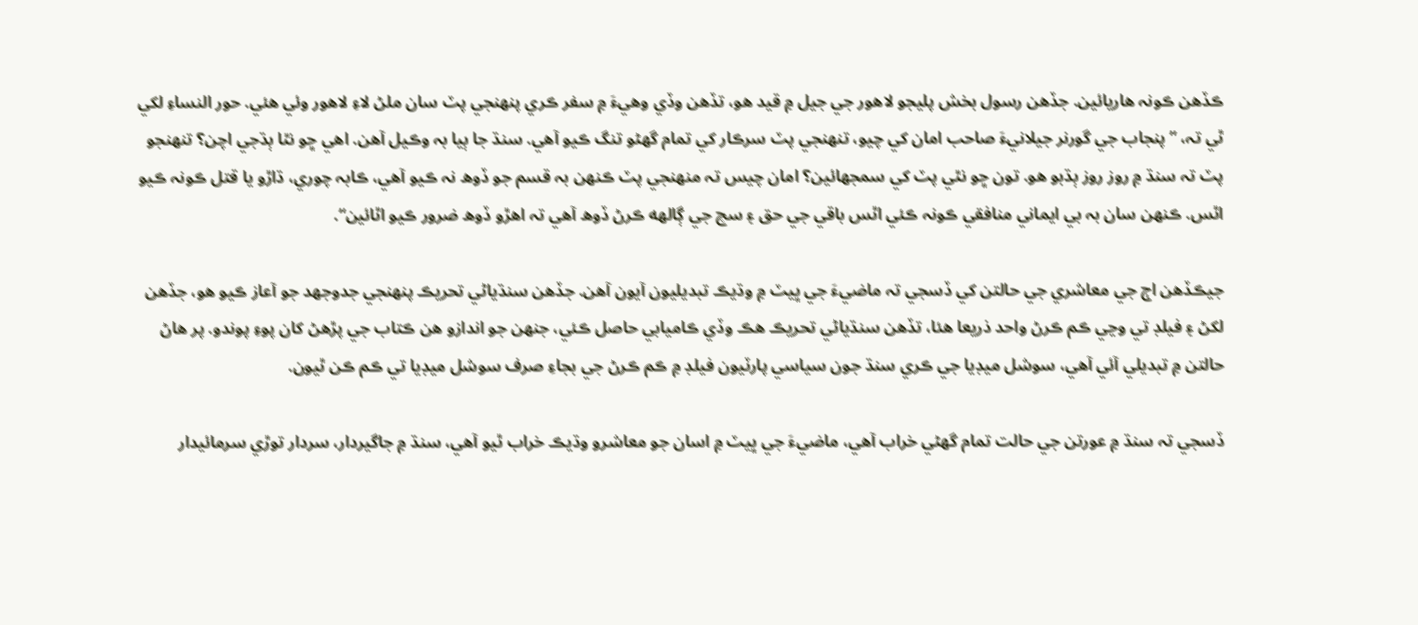ڪڏھن ڪونہ ھاريائين. جڏھن رسول بخش پليجو لاھور جي جيل ۾ قيد ھو، تڏھن وڏي وھيءَ ۾ سفر ڪري پنهنجي پٽ سان ملڻ لاءِ لاھور وئي ھئي. حور النساءِ لکي ٿي تہ، ”پنجاب جي گورنر جيلانيءَ صاحب امان کي چيو، تنهنجي پٽ سرڪار کي تمام گھڻو تنگ ڪيو آھي. سنڌ جا ٻيا بہ وڪيل آھن. اھي ڇو نٿا ٻڌجي اچن؟ تنهنجو پٽ تہ سنڌ ۾ روز روز ٻڌبو ھو. تون ڇو نٿي پٽ کي سمجھائين؟ امان چيس تہ منهنجي پٽ ڪنهن بہ قسم جو ڏوھ نہ ڪيو آھي، ڪابہ چوري، ڌاڙو يا قتل ڪونہ ڪيو اٿس. ڪنهن سان بہ بي ايماني منافقي ڪونہ ڪئي اٿس باقي جي حق ۽ سچ جي ڳالهه ڪرڻ ڏوھ آھي تہ اھڙو ڏوھ ضرور ڪيو اٿائين“.

جيڪڏهن اڄ جي معاشري جي حالتن کي ڏسجي تہ ماضيءَ جي ڀيٽ ۾ وڌيڪ تبديليون آيون آھن. جڏھن سنڌياڻي تحريڪ پنهنجي جدوجهد جو آعاز ڪيو هو، جڏھن لکڻ ۽ فيلڊ تي وڃي ڪم ڪرڻ واحد ذريعا ھئا، تڏھن سنڌياڻي تحريڪ ھڪ وڏي ڪاميابي حاصل ڪئي، جنھن جو اندازو ھن ڪتاب جي پڙھڻ کان پوءِ پوندو. پر ھاڻ حالتن ۾ تبديلي آئي آھي، سوشل ميڊيا جي ڪري سنڌ جون سياسي پارٽيون فيلڊ ۾ ڪم ڪرڻ جي بجاءِ صرف سوشل ميڊيا تي ڪم ڪن ٿيون.

ڏسجي تہ سنڌ ۾ عورتن جي حالت تمام گھڻي خراب آھي، ماضيءَ جي ڀيٽ ۾ اسان جو معاشرو وڌيڪ خراب ٿيو آھي، سنڌ ۾ جاگيردار، سردار توڙي سرمائيدار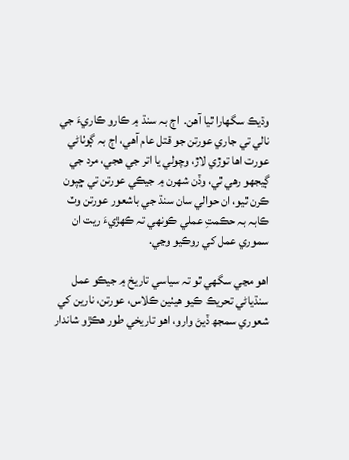وڌيڪ سگهارا ٿيا آھن.  اڄ بہ سنڌ ۾ ڪارو ڪاريءَ جي نالي تي جاري عورتن جو قتل عام آھي، اڄ بہ ڳوٺاڻي عورت اھا توڙي لاڙ، وچولي يا اتر جي ھجي، مرد جي ڳيجھو رھي ٿي، وڏن شھرن ۾ جيڪي عورتن تي ڇپون ڪرن ٿيو، ان حوالي سان سنڌ جي باشعور عورتن وٽ ڪابہ بہ حڪمتِ عملي ڪونهي تہ ڪھڙيءَ ريت ان سموري عمل کي روڪيو وڃي.

اھو مڃي سگھي ٿو تہ سياسي تاريخ ۾ جيڪو عمل سنڌياڻي تحريڪ ڪيو ھيٺين ڪلاس، عورتن، نارين کي شعوري سمجھ ڏيڻ وارو، اھو تاريخي طور ھڪڙو شاندار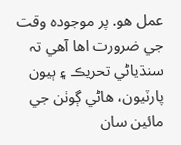عمل ھو. پر موجودہ وقت جي ضرورت اھا آھي تہ سنڌياڻي تحريڪ ۽ ٻيون پارٽيون، ھاڻي ڳوٺن جي مائين سان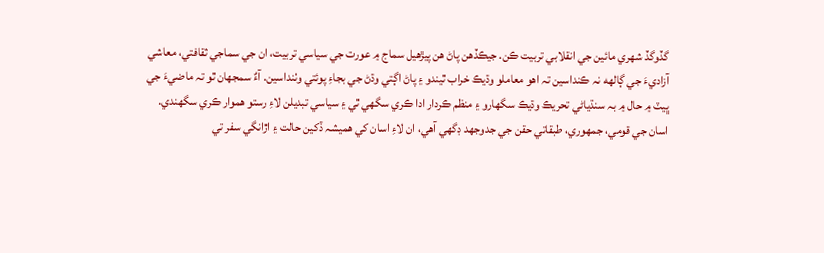گڏوگڏ شھري مائين جي انقلابي تربيت ڪن. جيڪڏھن پاڻ ھن پيڙھيل سماج ۾ عورت جي سياسي تربيت، ان جي سماجي ثقافتي، معاشي آزاديءَ جي ڳالهه نہ ڪنداسين تہ اھو معاملو وڌيڪ خراب ٿيندو ۽ پاڻ اڳتي وڌڻ جي بجاءِ پوئتي وٺنداسين. آءٌ سمجهان ٿو تہ ماضيءَ جي ڀيٽ ۾ حال ۾ بہ سنڌياڻي تحريڪ وڌيڪ سگهارو ۽ منظم ڪردار ادا ڪري سگھي ٿي ۽ سياسي تبديلن لاءِ رستو هموار ڪري سگهندي. اسان جي قومي، جمھوري، طبقاتي حقن جي جدوجھد ڊگھي آھي، ان لاءِ اسان کي ھميشہ ڏکين حالت ۽ اڙانگي سفر تي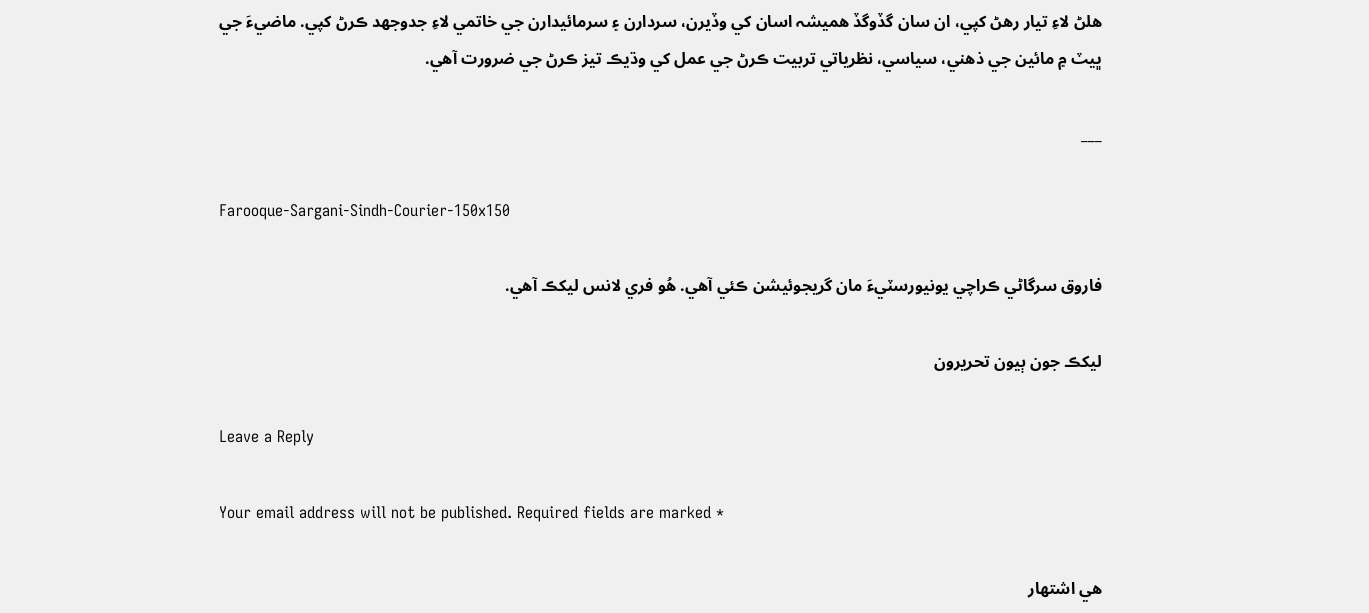ھلڻ لاءِ تيار رھڻ کپي، ان سان گڏوگڏ ھميشہ اسان کي وڏيرن، سردارن ۽ سرمائيدارن جي خاتمي لاءِ جدوجهد ڪرڻ کپي. ماضيءَ جي ڀيٽ ۾ مائين جي ذھني، سياسي، نظرياتي تربيت ڪرڻ جي عمل کي وڌيڪ تيز ڪرڻ جي ضرورت آھي.

___

Farooque-Sargani-Sindh-Courier-150x150

فاروق سرگاڻي ڪراچي يونيورسٽيءَ مان گريجوئيشن ڪئي آھي. ھُو فري لانس ليکڪ آھي.

ليکڪ جون ٻيون تحريرون

Leave a Reply

Your email address will not be published. Required fields are marked *

هي اشتهار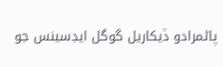پاڻمرادو ڏيکاريل گوگل ايڊسينس جو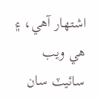اشتهار آهي، ۽ هي ويب سائيٽ سان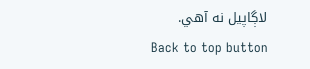لاڳاپيل نه آهي.
Back to top button